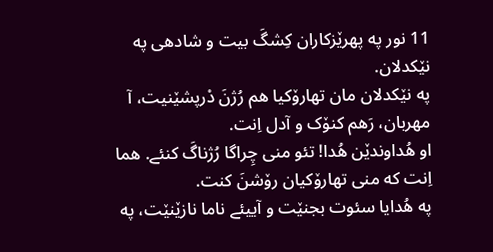11 نور په پهرێزکاران کِشگَ بیت و شادهی په نێکدلان.
په نێکدلان مان تهارۆکیا هم رُژنَ دْرپشێنیت، آ مهربان، رَهم کنۆک و آدل اِنت.
او هُداوندێن هُدا! تئو منی چِراگا رُژناگَ کنئے. هما اِنت که منی تهارۆکیان رۆشنَ کنت.
په هُدایا سئوت بجنێت و آییئے ناما نازێنێت، په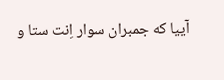آییا که جمبران سوار اِنت ستا و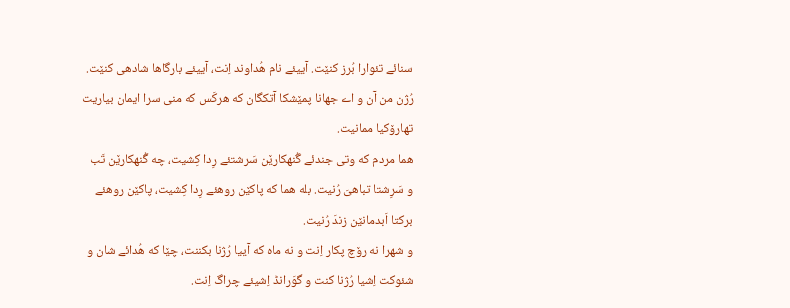سنائے تئوارا بُرز کنێت. آییئے نام هُداوند اِنت، آییئے بارگاها شادهی کنێت.
رُژن من آن و اے جهانا پمێشکا آتکگان که هرکَس که منی سرا ایمان بیاریت تهارۆکیا ممانیت.
هما مردم که وتی جندئے گُنهکارێن سَرشتئے رِدا کِشیت، چه گُنهکارێن تَب و سَرِشتا تباهیَ رُنیت. بله هما که پاکێن روهئے رِدا کِشیت، پاکێن روهئے برکتا اَبدمانێن زندَ رُنیت.
و شهرا نه رۆچ پکار اِنت و نه ماه که آییا رُژنا بکننت، چێا که هُدائے شان و شئوکت اِشیا رُژنا کنت و گوَرانڈ اِشیئے چراگ اِنت.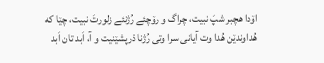اۆدا هچبر شپَ نبیت، چراگ و رۆچئے رُژنئے زلورتَ نبیت، چێا که هُداوندێن هُدا وت آیانی سرا وتی رُژنا دْرپشێنیت و آ، اَبد تان اَبد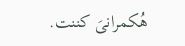هُکمرانیَ کننت.